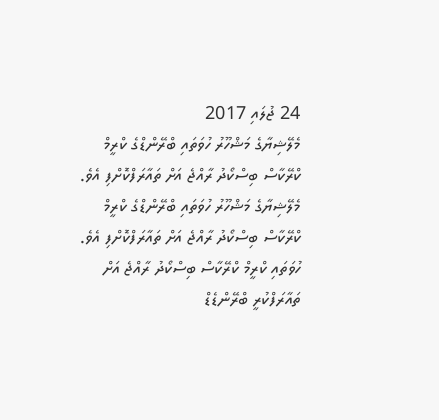24 ޖުލައި 2017
މެލޭޝިޔާގެ މަޝްހޫރު ހުވަތައި ބްރޭންޑްގެ ކްރީމް ކްރޭކާސް ބިސްކޯދު ރާއްޖެ އަށް ތައާރަފްކޮށްފި އެވެ.
މެލޭޝިޔާގެ މަޝްހޫރު ހުވަތައި ބްރޭންޑްގެ ކްރީމް ކްރޭކާސް ބިސްކޯދު ރާއްޖެ އަށް ތައާރަފްކޮށްފި އެވެ.
ހުވަތައި ކްރީމް ކްރޭކާސް ބިސްކޯދު ރާއްޖެ އަށް ތައާރަފްކުރީ ބްރޭންޑެޑް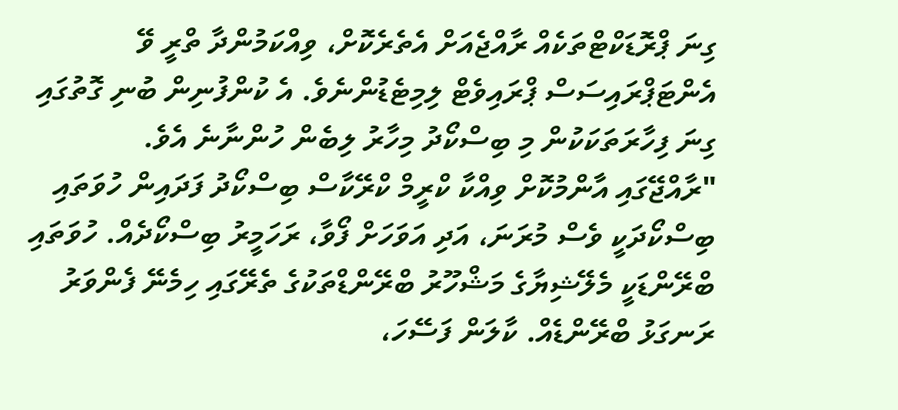ގިނަ ޕްރޮޑަކްޓްތަކެއް ރާއްޖެއަށް އެތެރެކޮށް، ވިއްކަމުންދާ ތްރީ ވޭ އެންޓަޕްރައިސަސް ޕްރައިވެޓް ލިމިޓެޑުންނެވެ. އެ ކުންފުނިން ބުނި ގޮތުގައި ގިނަ ފިހާރަތަކަކުން މި ބިސްކޯދު މިހާރު ލިބެން ހުންނާނެ އެވެ.
"ރާއްޖޭގައި އާންމުކޮށް ވިއްކާ ކްރީމް ކްރޭކާސް ބިސްކޯދު ފަދައިން ހުވަތައި ބިސްކޯދަކީ ވެސް މުރަނަ، އަދި އަވަހަށް ފޯވާ، ރަހަމީރު ބިސްކޯދެއް. ހުވަތައި ބްރޭންޑަކީ މެލޭޝިޔާގެ މަޝްހޫރު ބްރޭންޑްތަކުގެ ތެރޭގައި ހިމެނޭ ފެންވަރު ރަނގަޅު ބްރޭންޑެއް. ކާލަން ފަސޭހަ،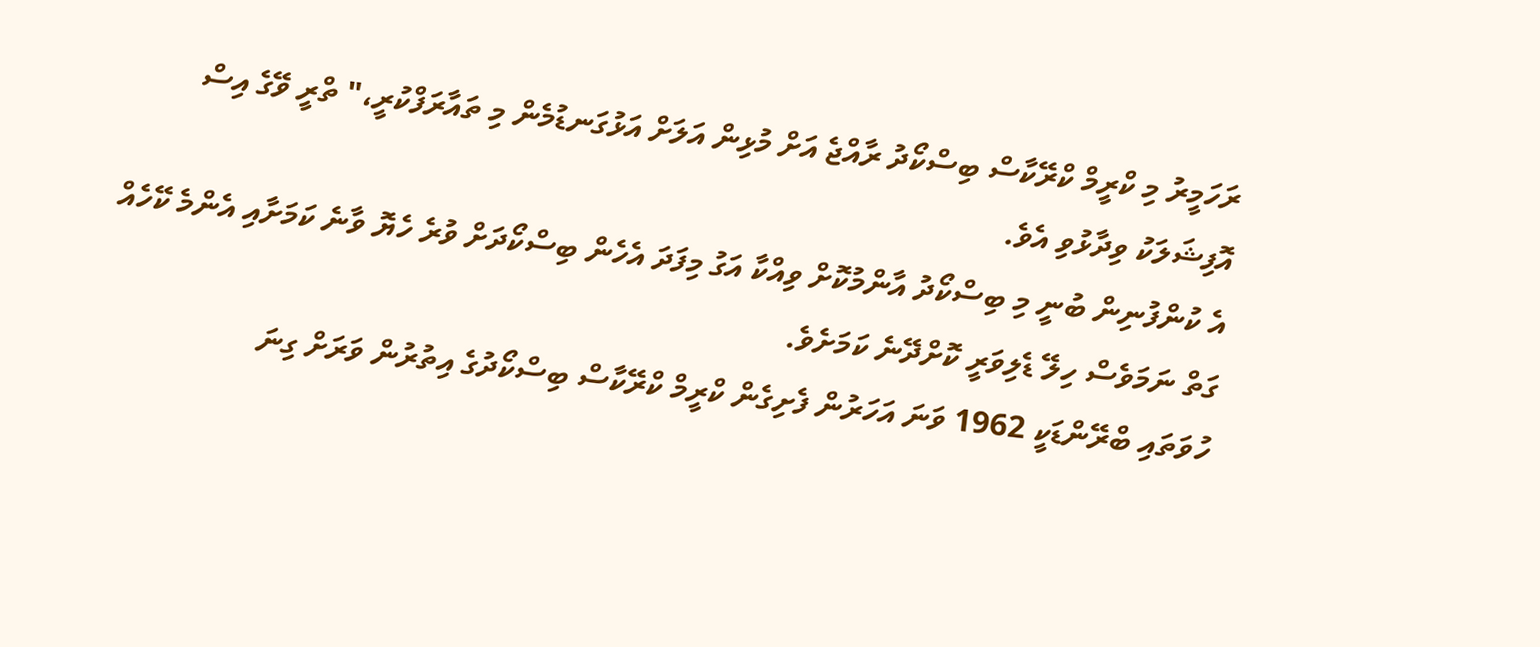ރަހަމީރު މި ކްރީމް ކްރޭކާސް ބިސްކޯދު ރާއްޖެ އަށް މުޅިން އަލަށް އަޅުގަނޑުމެން މި ތައާރަފްކުރީ،" ތްރީ ވޭގެ އިސް އޮފިޝަލަކު ވިދާޅުވި އެވެ.
އެ ކުންފުނިން ބުނީ މި ބިސްކޯދު އާންމުކޮށް ވިއްކާ އަގު މިފަދަ އެހެން ބިސްކޯދަށް ވުރެ ހެޔޮ ވާނެ ކަމަށާއި އެންމެ ކޭހެއް ގަތް ނަމަވެސް ހިލޭ ޑެލިވަރީ ކޮށްދޭނެ ކަމަށެވެ.
ހުވަތައި ބްރޭންޑަކީ 1962 ވަނަ އަހަރުން ފެށިގެން ކްރީމް ކްރޭކާސް ބިސްކޯދުގެ އިތުރުން ވަރަށް ގިނަ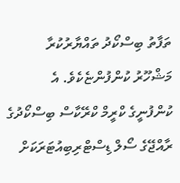ތަފާތު ބިސްކޯދު ތައްޔާރުކުރާ މަޝްހޫރު ކުންފުންޏެކެވެ. އެ ކުންފުނީގެ ކްރީމް ކްރޭކާސް ބިސްކޯދުގެ ރާއްޖޭގެ ސޯލް ޑިސްޓްރިބިއުޓަރަކަށް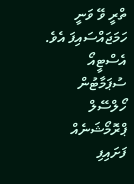ތްރީ ވޭ ވަނީ ހަމަޖައްސައިފަ އެވެ.
އެސްޓީއޯ ސުޕަމާޓުން ހޯލްސޭލް ޕްރޮމޯޝަނެއް ފަށައިފި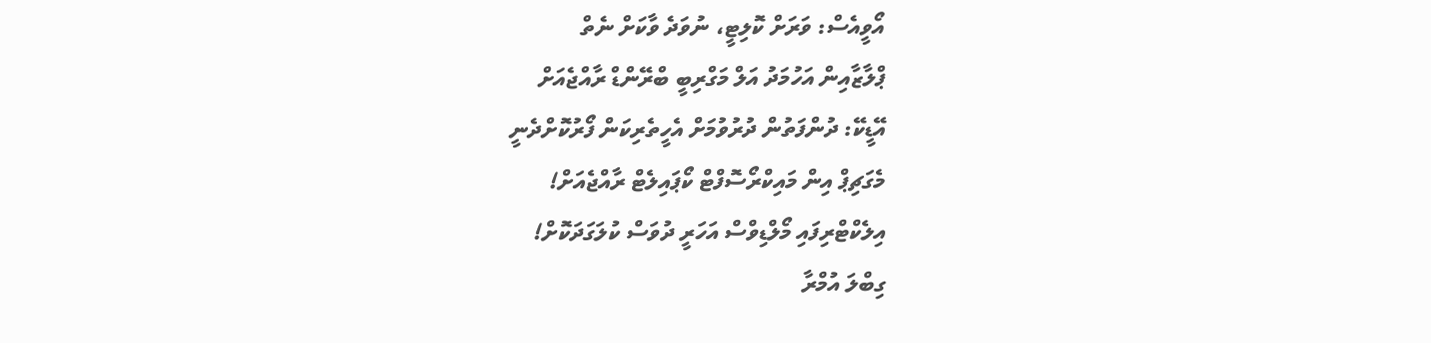އޯވީއެސް: ވަރަށް ކޮލިޓީ، ނުވަދެ ވާކަށް ނެތް
ޕްލާޒާއިން އަހުމަދު އަލް މަގްރިބީ ބްރޭންޑް ރާއްޖެއަށް
އޭޑީކޭ: ދުންފަތުން ދުރުވުމަށް އެހީތެރިކަން ފޯރުކޮށްދެނީ
މެގަޗިޕް އިން މައިކްރޯސޮފްޓް ކޯޕައިލެޓް ރާއްޖެއަށް!
އިލެކްޓްރިފައި މޯލްޑިވްސް އަހަރީ ދުވަސް ކުލަގަދަކޮށް!
ގިބްލަ އުމްރާ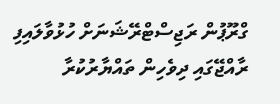ގްރޫޕުން ރަޖިސްޓްރޭޝަނަށް ހުޅުވާލައިފި
ރާއްޖޭގައި ދިވެހިން ތައްޔާރުކުރާ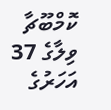ކޮމްބޫޗާ
ވިލާގެ 37 އަހަރުގެ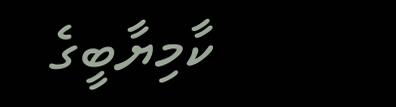ކާމިޔާބީގެ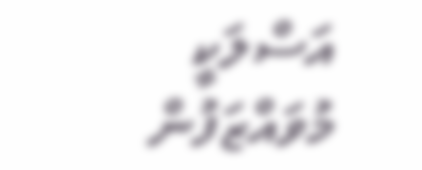އަސްލަކީ މުވައްޒަފުން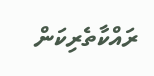ރައްކާތެރިކަން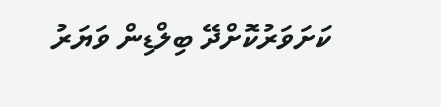ކަށަވަރުކޮށްދޭ ބިލްޑިން ވަޔަރު